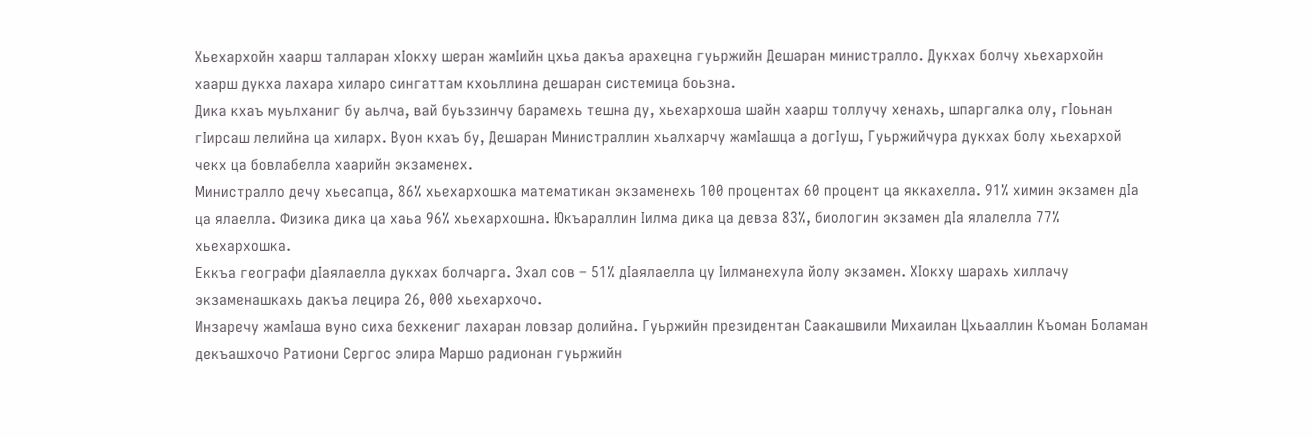Хьехархойн хаарш талларан хIокху шеран жамIийн цхьа дакъа арахецна гуьржийн Дешаран министралло. Дукхах болчу хьехархойн хаарш дукха лахара хиларо сингаттам кхоьллина дешаран системица боьзна.
Дика кхаъ муьлханиг бу аьлча, вай буьззинчу барамехь тешна ду, хьехархоша шайн хаарш толлучу хенахь, шпаргалка олу, гIоьнан гIирсаш лелийна ца хиларх. Вуон кхаъ бу, Дешаран Министраллин хьалхарчу жамIашца а догIуш, Гуьржийчура дукхах болу хьехархой чекх ца бовлабелла хаарийн экзаменех.
Министралло дечу хьесапца, 86% хьехархошка математикан экзаменехь 100 процентах 60 процент ца яккахелла. 91% химин экзамен дIа ца ялаелла. Физика дика ца хаьа 96% хьехархошна. Юкъараллин Iилма дика ца девза 83%, биологин экзамен дIа ялалелла 77% хьехархошка.
Еккъа географи дIаялаелла дукхах болчарга. Эхал сов – 51% дIаялаелла цу Iилманехула йолу экзамен. ХIокху шарахь хиллачу экзаменашкахь дакъа лецира 26, 000 хьехархочо.
Инзаречу жамIаша вуно сиха бехкениг лахаран ловзар долийна. Гуьржийн президентан Саакашвили Михаилан Цхьааллин Къоман Боламан декъашхочо Ратиони Сергос элира Маршо радионан гуьржийн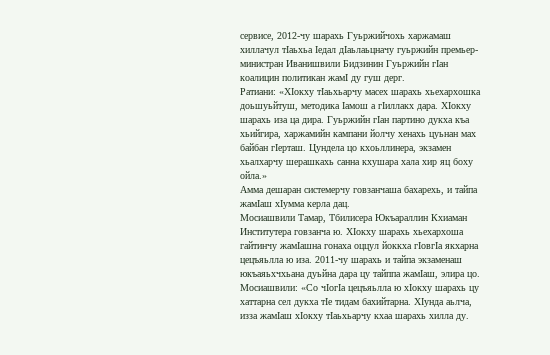сервисе, 2012-чу шарахь Гуьржийчохь харжамаш хиллачул тIаьхьа Iедал дIаьлаьцначу гуьржийн премьер-министран Иванишвили Бидзинин Гуьржийн гIан коалицин политикан жамI ду гуш дерг.
Ратиани: «ХIокху тIаьхьарчу масех шарахь хьехархошка доьшуьйтуш, методика Iамош а гIиллакх дара. ХIокху шарахь иза ца дира. Гуьржийн гIан партино дукха къа хьийгира, харжамийн кампани йолчу хенахь цуьнан мах байбан гIерташ. Цундела цо кхоьллинера, экзамен хьалхарчу шерашкахь санна кхушара хала хир яц боху ойла.»
Амма дешаран системерчу говзанчаша бахарехь, и тайпа жамIаш хIумма керла дац.
Мосиашвили Тамар, Тбилисера Юкъараллин Кхиаман Институтера говзанча ю. ХIокху шарахь хьехархоша гайтинчу жамIашна гонаха оццул йоккха гIовгIа якхарна цецъяьлла ю иза. 2011-чу шарахь и тайпа экзаменаш юкъаяьхчхьана дуьйна дара цу тайппа жамIаш, элира цо.
Мосиашвили: «Со чIогIа цецъяьлла ю хIокху шарахь цу хаттарна сел дукха тIе тидам бахийтарна. ХIунда аьлча, изза жамIаш хIокху тIаьхьарчу кхаа шарахь хилла ду.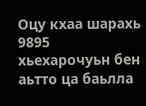Оцу кхаа шарахь 9895 хьехарочуьн бен аьтто ца баьлла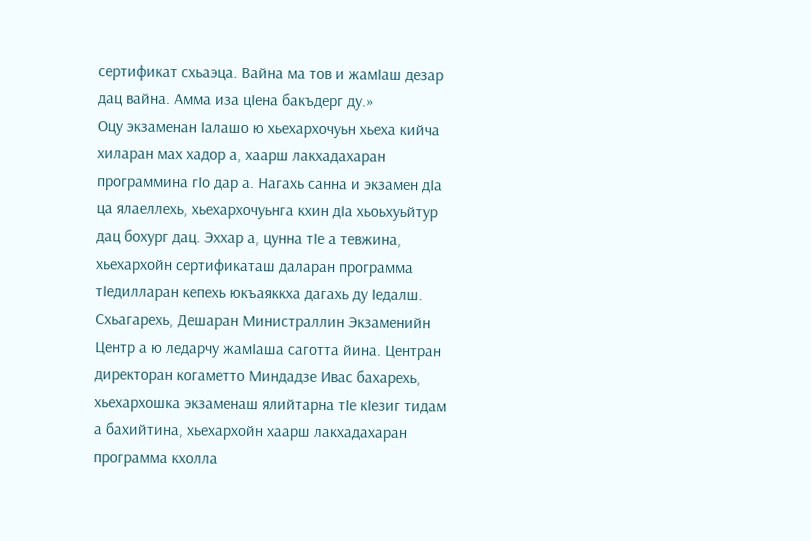сертификат схьаэца. Вайна ма тов и жамIаш дезар дац вайна. Амма иза цIена бакъдерг ду.»
Оцу экзаменан Iалашо ю хьехархочуьн хьеха кийча хиларан мах хадор а, хаарш лакхадахаран программина гIо дар а. Нагахь санна и экзамен дIа ца ялаеллехь, хьехархочуьнга кхин дIа хьоьхуьйтур дац бохург дац. Эххар а, цунна тIе а тевжина, хьехархойн сертификаташ даларан программа тIедилларан кепехь юкъаяккха дагахь ду Iедалш.
Схьагарехь, Дешаран Министраллин Экзаменийн Центр а ю ледарчу жамIаша саготта йина. Центран директоран когаметто Миндадзе Ивас бахарехь, хьехархошка экзаменаш ялийтарна тIе кIезиг тидам а бахийтина, хьехархойн хаарш лакхадахаран программа кхолла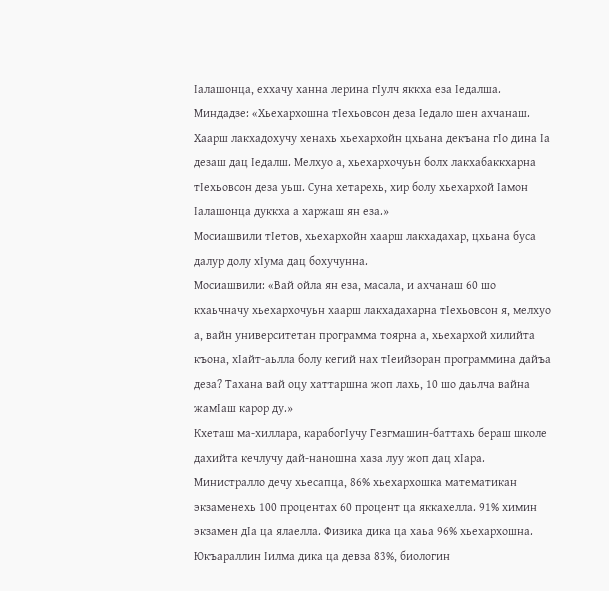Iалашонца, еххачу ханна лерина гIулч яккха еза Iедалша.
Миндадзе: «Хьехархошна тIехьовсон деза Iедало шен ахчанаш. Хаарш лакхадохучу хенахь хьехархойн цхьана декъана гIо дина Iа дезаш дац Iедалш. Мелхуо а, хьехархочуьн болх лакхабаккхарна тIехьовсон деза уьш. Суна хетарехь, хир болу хьехархой Iамон Iалашонца дуккха а харжаш ян еза.»
Мосиашвили тIетов, хьехархойн хаарш лакхадахар, цхьана буса далур долу хIума дац бохучунна.
Мосиашвили: «Вай ойла ян еза, масала, и ахчанаш 60 шо кхаьчначу хьехархочуьн хаарш лакхадахарна тIехьовсон я, мелхуо а, вайн университетан программа тоярна а, хьехархой хилийта къона, хIайт-аьлла болу кегий нах тIеийзоран программина дайъа деза? Тахана вай оцу хаттаршна жоп лахь, 10 шо даьлча вайна жамIаш карор ду.»
Кхеташ ма-хиллара, карабогIучу Гезгмашин-баттахь бераш школе дахийта кечлучу дай-наношна хаза луу жоп дац хIара.
Министралло дечу хьесапца, 86% хьехархошка математикан экзаменехь 100 процентах 60 процент ца яккахелла. 91% химин экзамен дIа ца ялаелла. Физика дика ца хаьа 96% хьехархошна. Юкъараллин Iилма дика ца девза 83%, биологин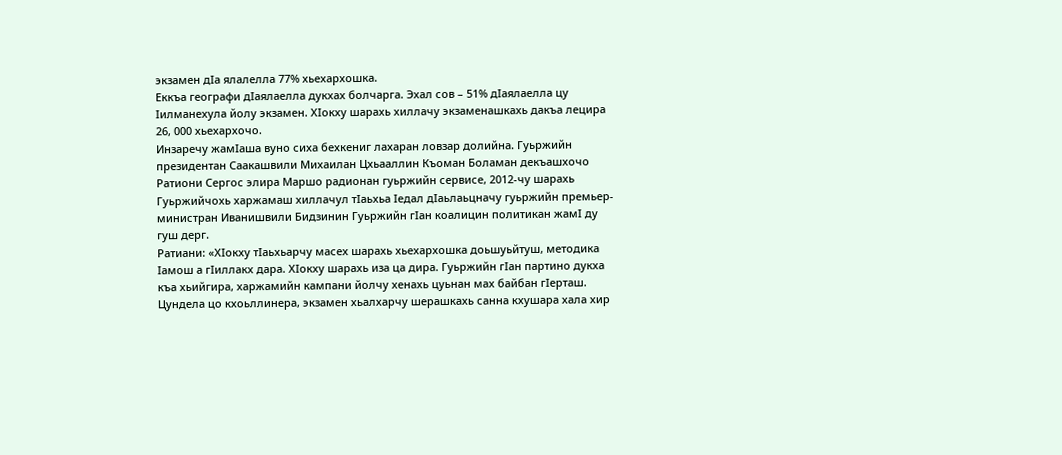экзамен дIа ялалелла 77% хьехархошка.
Еккъа географи дIаялаелла дукхах болчарга. Эхал сов – 51% дIаялаелла цу Iилманехула йолу экзамен. ХIокху шарахь хиллачу экзаменашкахь дакъа лецира 26, 000 хьехархочо.
Инзаречу жамIаша вуно сиха бехкениг лахаран ловзар долийна. Гуьржийн президентан Саакашвили Михаилан Цхьааллин Къоман Боламан декъашхочо Ратиони Сергос элира Маршо радионан гуьржийн сервисе, 2012-чу шарахь Гуьржийчохь харжамаш хиллачул тIаьхьа Iедал дIаьлаьцначу гуьржийн премьер-министран Иванишвили Бидзинин Гуьржийн гIан коалицин политикан жамI ду гуш дерг.
Ратиани: «ХIокху тIаьхьарчу масех шарахь хьехархошка доьшуьйтуш, методика Iамош а гIиллакх дара. ХIокху шарахь иза ца дира. Гуьржийн гIан партино дукха къа хьийгира, харжамийн кампани йолчу хенахь цуьнан мах байбан гIерташ. Цундела цо кхоьллинера, экзамен хьалхарчу шерашкахь санна кхушара хала хир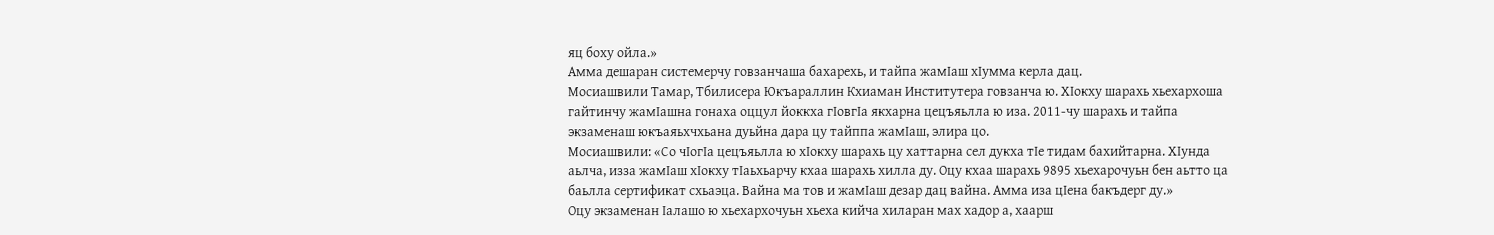яц боху ойла.»
Амма дешаран системерчу говзанчаша бахарехь, и тайпа жамIаш хIумма керла дац.
Мосиашвили Тамар, Тбилисера Юкъараллин Кхиаман Институтера говзанча ю. ХIокху шарахь хьехархоша гайтинчу жамIашна гонаха оццул йоккха гIовгIа якхарна цецъяьлла ю иза. 2011-чу шарахь и тайпа экзаменаш юкъаяьхчхьана дуьйна дара цу тайппа жамIаш, элира цо.
Мосиашвили: «Со чIогIа цецъяьлла ю хIокху шарахь цу хаттарна сел дукха тIе тидам бахийтарна. ХIунда аьлча, изза жамIаш хIокху тIаьхьарчу кхаа шарахь хилла ду. Оцу кхаа шарахь 9895 хьехарочуьн бен аьтто ца баьлла сертификат схьаэца. Вайна ма тов и жамIаш дезар дац вайна. Амма иза цIена бакъдерг ду.»
Оцу экзаменан Iалашо ю хьехархочуьн хьеха кийча хиларан мах хадор а, хаарш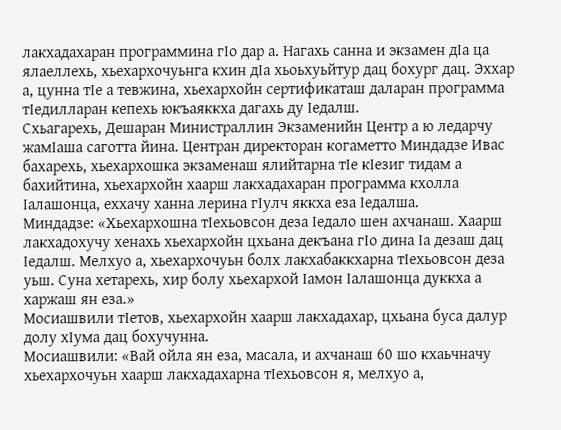лакхадахаран программина гIо дар а. Нагахь санна и экзамен дIа ца ялаеллехь, хьехархочуьнга кхин дIа хьоьхуьйтур дац бохург дац. Эххар а, цунна тIе а тевжина, хьехархойн сертификаташ даларан программа тIедилларан кепехь юкъаяккха дагахь ду Iедалш.
Схьагарехь, Дешаран Министраллин Экзаменийн Центр а ю ледарчу жамIаша саготта йина. Центран директоран когаметто Миндадзе Ивас бахарехь, хьехархошка экзаменаш ялийтарна тIе кIезиг тидам а бахийтина, хьехархойн хаарш лакхадахаран программа кхолла Iалашонца, еххачу ханна лерина гIулч яккха еза Iедалша.
Миндадзе: «Хьехархошна тIехьовсон деза Iедало шен ахчанаш. Хаарш лакхадохучу хенахь хьехархойн цхьана декъана гIо дина Iа дезаш дац Iедалш. Мелхуо а, хьехархочуьн болх лакхабаккхарна тIехьовсон деза уьш. Суна хетарехь, хир болу хьехархой Iамон Iалашонца дуккха а харжаш ян еза.»
Мосиашвили тIетов, хьехархойн хаарш лакхадахар, цхьана буса далур долу хIума дац бохучунна.
Мосиашвили: «Вай ойла ян еза, масала, и ахчанаш 60 шо кхаьчначу хьехархочуьн хаарш лакхадахарна тIехьовсон я, мелхуо а,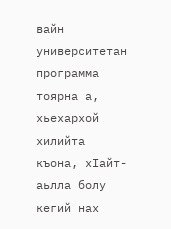вайн университетан программа тоярна а, хьехархой хилийта къона, хIайт-аьлла болу кегий нах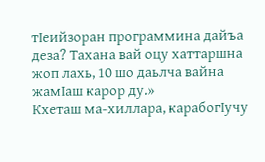тIеийзоран программина дайъа деза? Тахана вай оцу хаттаршна жоп лахь, 10 шо даьлча вайна жамIаш карор ду.»
Кхеташ ма-хиллара, карабогIучу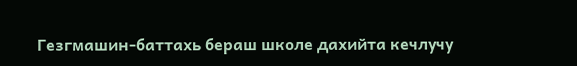Гезгмашин-баттахь бераш школе дахийта кечлучу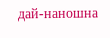дай-наношна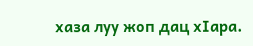хаза луу жоп дац хIара.